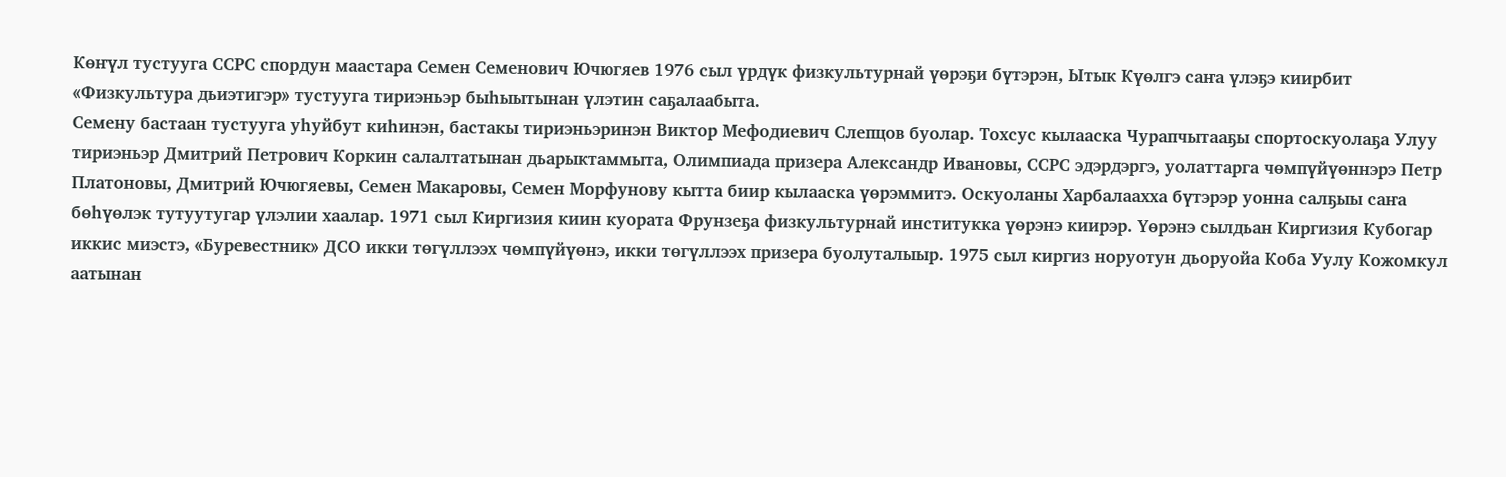Көҥүл тустууга ССРС спордун маастара Семен Семенович Ючюгяев 1976 сыл үрдүк физкультурнай үөрэҕи бүтэрэн, Ытык Күөлгэ саҥа үлэҕэ киирбит «Физкультура дьиэтигэр» тустууга тириэньэр быһыытынан үлэтин саҕалаабыта.
Семену бастаан тустууга уһуйбут киһинэн, бастакы тириэньэринэн Виктор Мефодиевич Слепцов буолар. Тохсус кылааска Чурапчытааҕы спортоскуолаҕа Улуу тириэньэр Дмитрий Петрович Коркин салалтатынан дьарыктаммыта, Олимпиада призера Александр Ивановы, ССРС эдэрдэргэ, уолаттарга чөмпүйүөннэрэ Петр Платоновы, Дмитрий Ючюгяевы, Семен Макаровы, Семен Морфунову кытта биир кылааска үөрэммитэ. Оскуоланы Харбалаахха бүтэрэр уонна салҕыы саҥа бөһүөлэк тутуутугар үлэлии хаалар. 1971 сыл Киргизия киин куората Фрунзеҕа физкультурнай институкка үөрэнэ киирэр. Үөрэнэ сылдьан Киргизия Кубогар иккис миэстэ, «Буревестник» ДСО икки төгүллээх чөмпүйүөнэ, икки төгүллээх призера буолуталыыр. 1975 сыл киргиз норуотун дьоруойа Коба Уулу Кожомкул аатынан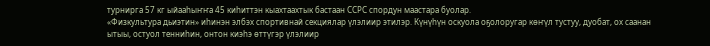турнирга 57 кг ыйааһыҥҥа 45 киһиттэн кыахтаахтык бастаан ССРС спордун маастара буолар.
«Физкультура дьиэтин» иһинэн элбэх спортивнай секциялар үлэлиир этилэр. Күнүһүн оскуола оҕолоругар көҥүл тустуу, дуобат, ох саанан ытыы, остуол тенниһин, онтон киэһэ өттүгэр үлэлиир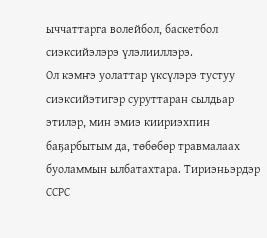ыччаттарга волейбол, баскетбол сиэксийэлэрэ үлэлииллэрэ.
Ол кэмҥэ уолаттар үксүлэрэ тустуу сиэксийэтигэр суруттаран сылдьар этилэр, мин эмиэ киириэхпин баҕарбытым да, төбөбөр травмалаах буоламмын ылбатахтара. Тириэньэрдэр ССРС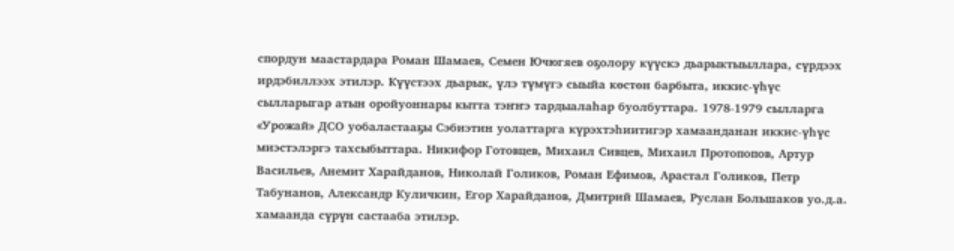спордун маастардара Роман Шамаев, Семен Ючюгяев оҕолору күүскэ дьарыктыыллара, сүрдээх ирдэбиллээх этилэр. Күүстээх дьарык, үлэ түмүгэ сыыйа көстөн барбыта, иккис-үһүс сылларыгар атын оройуоннары кытта тэҥҥэ тардыалаһар буолбуттара. 1978-1979 сылларга «Урожай» ДСО уобаластааҕы Сэбиэтин уолаттарга күрэхтэһиитигэр хамаанданан иккис-үһүс миэстэлэргэ тахсыбыттара. Никифор Готовцев, Михаил Сивцев, Михаил Протопопов, Артур Васильев, Анемит Харайданов, Николай Голиков, Роман Ефимов, Арастал Голиков, Петр Табунанов, Александр Куличкин, Егор Харайданов, Дмитрий Шамаев, Руслан Большаков уо.д.а. хамаанда сүрүн састааба этилэр.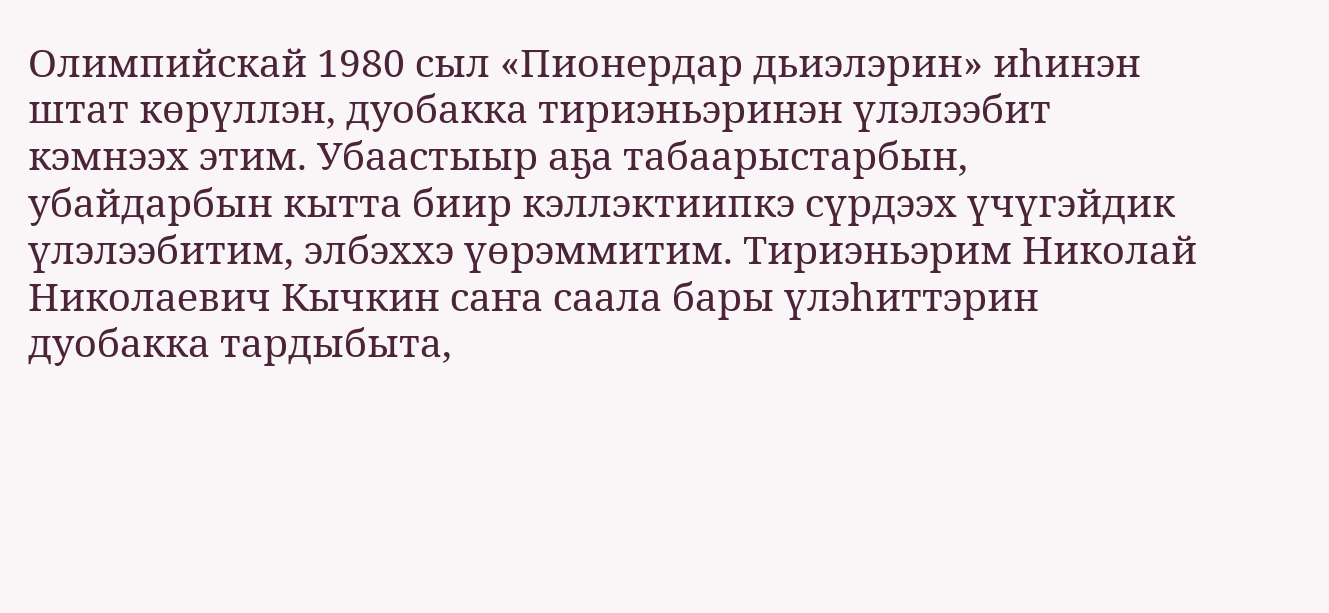Олимпийскай 1980 сыл «Пионердар дьиэлэрин» иһинэн штат көрүллэн, дуобакка тириэньэринэн үлэлээбит кэмнээх этим. Убаастыыр аҕа табаарыстарбын, убайдарбын кытта биир кэллэктиипкэ сүрдээх үчүгэйдик үлэлээбитим, элбэххэ үөрэммитим. Тириэньэрим Николай Николаевич Кычкин саҥа саала бары үлэһиттэрин
дуобакка тардыбыта,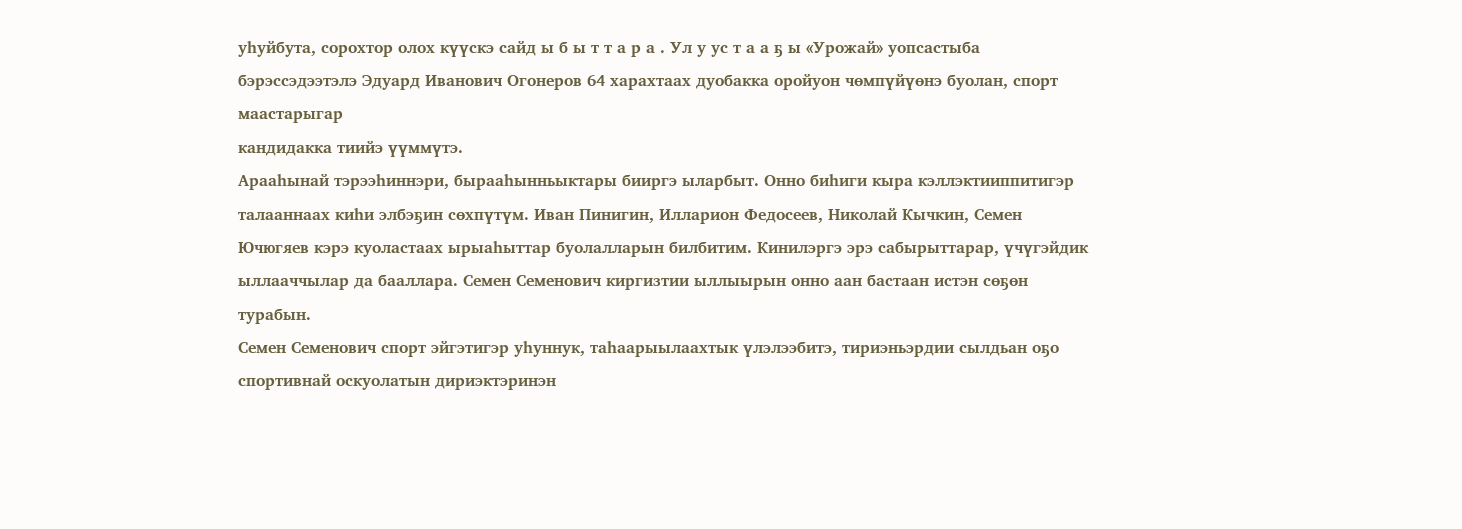уһуйбута, сорохтор олох күүскэ сайд ы б ы т т а р а . Ул у ус т а а ҕ ы «Урожай» уопсастыба бэрэссэдээтэлэ Эдуард Иванович Огонеров 64 харахтаах дуобакка оройуон чөмпүйүөнэ буолан, спорт маастарыгар
кандидакка тиийэ үүммүтэ.
Арааһынай тэрээһиннэри, бырааһынньыктары бииргэ ыларбыт. Онно биһиги кыра кэллэктииппитигэр талааннаах киһи элбэҕин сөхпүтүм. Иван Пинигин, Илларион Федосеев, Николай Кычкин, Семен Ючюгяев кэрэ куоластаах ырыаһыттар буолалларын билбитим. Кинилэргэ эрэ сабырыттарар, үчүгэйдик ыллааччылар да бааллара. Семен Семенович киргизтии ыллыырын онно аан бастаан истэн сөҕөн турабын.
Семен Семенович спорт эйгэтигэр уһуннук, таһаарыылаахтык үлэлээбитэ, тириэньэрдии сылдьан оҕо спортивнай оскуолатын дириэктэринэн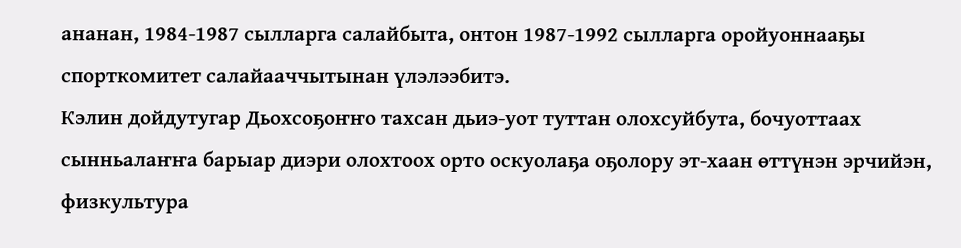ананан, 1984-1987 сылларга салайбыта, онтон 1987-1992 сылларга оройуоннааҕы спорткомитет салайааччытынан үлэлээбитэ.
Кэлин дойдутугар Дьохсоҕоҥҥо тахсан дьиэ-уот туттан олохсуйбута, бочуоттаах сынньалаҥҥа барыар диэри олохтоох орто оскуолаҕа оҕолору эт-хаан өттүнэн эрчийэн, физкультура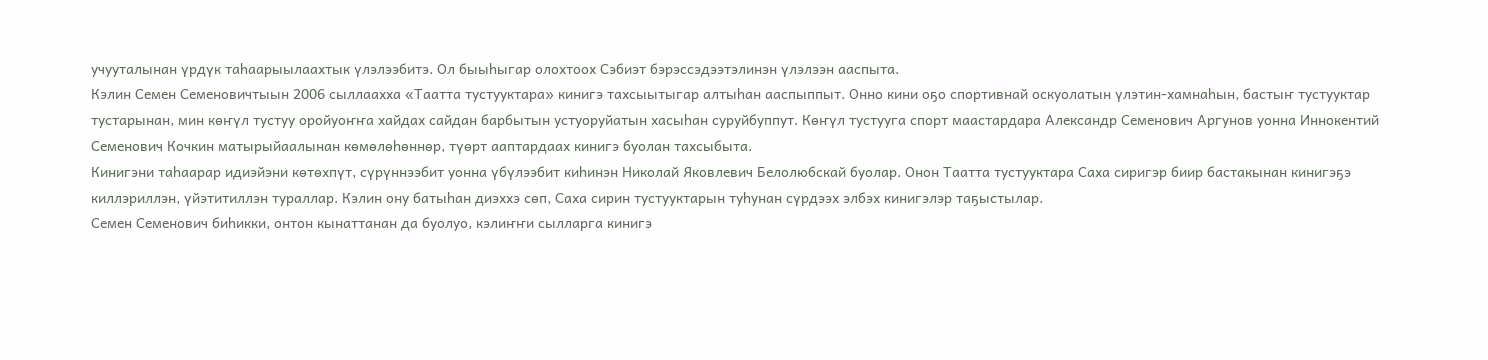учууталынан үрдүк таһаарыылаахтык үлэлээбитэ. Ол быыһыгар олохтоох Сэбиэт бэрэссэдээтэлинэн үлэлээн ааспыта.
Кэлин Семен Семеновичтыын 2006 сыллаахха «Таатта тустууктара» кинигэ тахсыытыгар алтыһан ааспыппыт. Онно кини оҕо спортивнай оскуолатын үлэтин-хамнаһын, бастыҥ тустууктар тустарынан, мин көҥүл тустуу оройуоҥҥа хайдах сайдан барбытын устуоруйатын хасыһан суруйбуппут. Көҥүл тустууга спорт маастардара Александр Семенович Аргунов уонна Иннокентий Семенович Кочкин матырыйаалынан көмөлөһөннөр, түөрт ааптардаах кинигэ буолан тахсыбыта.
Кинигэни таһаарар идиэйэни көтөхпүт, сүрүннээбит уонна үбүлээбит киһинэн Николай Яковлевич Белолюбскай буолар. Онон Таатта тустууктара Саха сиригэр биир бастакынан кинигэҕэ киллэриллэн, үйэтитиллэн тураллар. Кэлин ону батыһан диэххэ сөп, Саха сирин тустууктарын туһунан сүрдээх элбэх кинигэлэр таҕыстылар.
Семен Семенович биһикки, онтон кынаттанан да буолуо, кэлиҥҥи сылларга кинигэ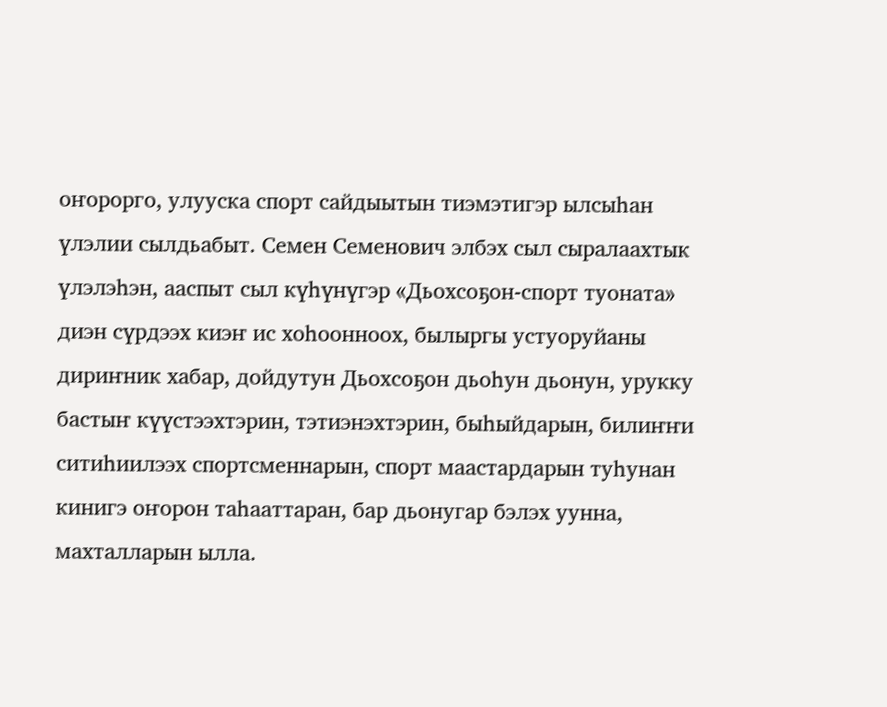оҥорорго, улууска спорт сайдыытын тиэмэтигэр ылсыһан үлэлии сылдьабыт. Семен Семенович элбэх сыл сыралаахтык үлэлэһэн, ааспыт сыл күһүнүгэр «Дьохсоҕон-спорт туоната» диэн сүрдээх киэҥ ис хоһоонноох, былыргы устуоруйаны дириҥник хабар, дойдутун Дьохсоҕон дьоһун дьонун, урукку бастыҥ күүстээхтэрин, тэтиэнэхтэрин, быһыйдарын, билиҥҥи ситиһиилээх спортсменнарын, спорт маастардарын туһунан кинигэ оҥорон таһааттаран, бар дьонугар бэлэх уунна, махталларын ылла.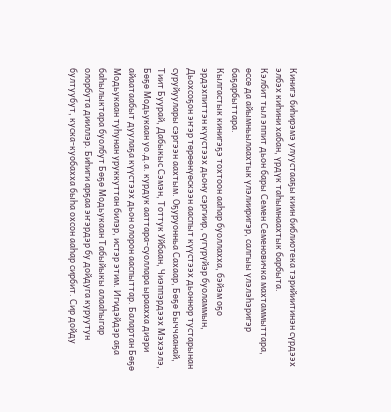Кинигэ биһирэмэ улуустааҕы киин библиотека тэрийиитинэн сүрдээх элбэх киһини хабан, үрдүк таһымнаахтык барбыта.
Кэлбит тыл эппит дьон бары Семен Семеновичка махтаммыттара, өссө да айымньылаахтык үлэлииригэр, салгыы үлэлэһэригэр баҕарбыттара.
Кылгастык кинигэҕэ тохтоон ааһар буоллахха, бэйэм оҕо эрдэхпиттэн күүстээх дьону сэргиир, сүгүрүйэр буоламмын, Дьохсоҕон эҥэр төрөөнүөскээн ааспыт күүстээх дьоннор тустарынан суруйуулары сэргээн аахтым. Оҕуруонньа Сахаар, Бөҕө Быччаанай, Тиит Буурай, Дабыкыс Сэмэн, Тоттук Уйбаан, Чиэппэрдээх Мэхээлэ, Бөҕө Модьукаан уо.д.а. курдук ааттара-суоллара ыраахха диэри айаатаабыт дуулаҕа күүстээх дьон олорон ааспыттар. Балартан Бөҕө Модьукаан туһунан уруккуттан билэр, истэр этим. Игидэйдэр аҕа баһылыктара буолбут Бөҕө Модьукаан Табыйыкы алааһыгар олорбута дииллэр. Биһиги арҕаа эҥэрдэр бу дойдуга куруутун бултуубут, куска-куобахха быһа охсон ааһар сирбит. Сир дойду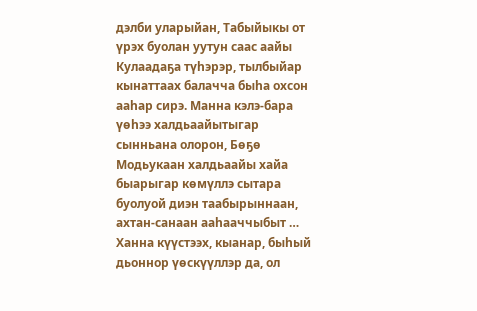дэлби уларыйан, Табыйыкы от үрэх буолан уутун саас аайы Кулаадаҕа түһэрэр, тылбыйар кынаттаах балачча быһа охсон ааһар сирэ. Манна кэлэ-бара үөһээ халдьаайытыгар сынньана олорон, Бөҕө Модьукаан халдьаайы хайа быарыгар көмүллэ сытара буолуой диэн таабырыннаан, ахтан-санаан ааһааччыбыт …
Ханна күүстээх, кыанар, быһый дьоннор үөскүүллэр да, ол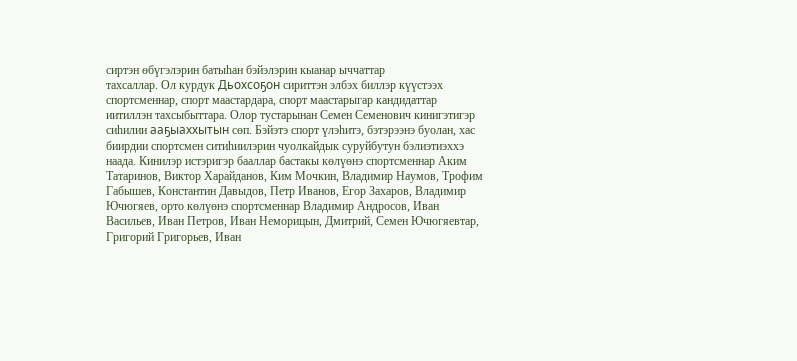сиртэн өбүгэлэрин батыһан бэйэлэрин кыанар ыччаттар
тахсаллар. Ол курдук Дьохсоҕон сириттэн элбэх биллэр күүстээх спортсменнар, спорт маастардара, спорт маастарыгар кандидаттар иитиллэн тахсыбыттара. Олор тустарынан Семен Семенович кинигэтигэр сиһилии ааҕыаххытын сөп. Бэйэтэ спорт үлэһитэ, бэтэрээнэ буолан, хас биирдии спортсмен ситиһиилэрин чуолкайдык суруйбутун бэлиэтиэххэ наада. Кинилэр истэригэр бааллар бастакы көлүөнэ спортсменнар Аким Татаринов, Виктор Харайданов, Ким Мочкин, Владимир Наумов, Трофим Габышев, Константин Давыдов, Петр Иванов, Егор Захаров, Владимир Ючюгяев, орто көлүөнэ спортсменнар Владимир Андросов, Иван Васильев, Иван Петров, Иван Неморицын, Дмитрий, Семен Ючюгяевтар, Григорий Григорьев, Иван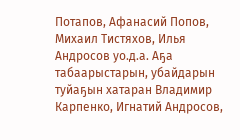Потапов, Афанасий Попов, Михаил Тистяхов, Илья Андросов уо.д.а. Аҕа табаарыстарын, убайдарын туйаҕын хатаран Владимир
Карпенко, Игнатий Андросов,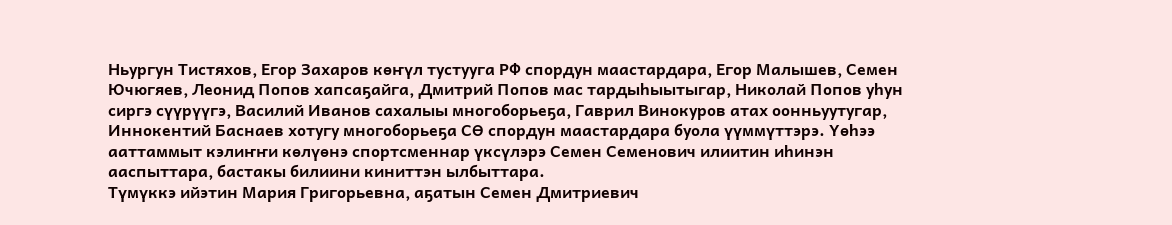Ньургун Тистяхов, Егор Захаров көҥүл тустууга РФ спордун маастардара, Егор Малышев, Семен Ючюгяев, Леонид Попов хапсаҕайга, Дмитрий Попов мас тардыһыытыгар, Николай Попов уһун сиргэ сүүрүүгэ, Василий Иванов сахалыы многоборьеҕа, Гаврил Винокуров атах оонньуутугар, Иннокентий Баснаев хотугу многоборьеҕа СӨ спордун маастардара буола үүммүттэрэ. Үөһээ ааттаммыт кэлиҥҥи көлүөнэ спортсменнар үксүлэрэ Семен Семенович илиитин иһинэн ааспыттара, бастакы билиини киниттэн ылбыттара.
Түмүккэ ийэтин Мария Григорьевна, аҕатын Семен Дмитриевич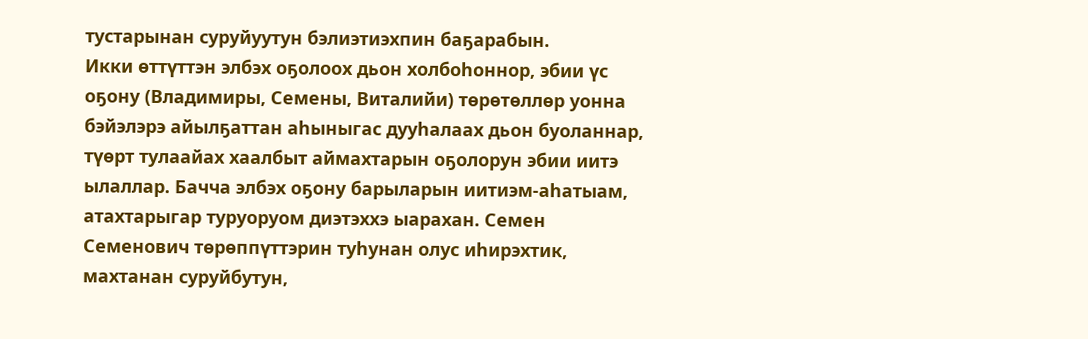тустарынан суруйуутун бэлиэтиэхпин баҕарабын.
Икки өттүттэн элбэх оҕолоох дьон холбоһоннор, эбии үс оҕону (Владимиры, Семены, Виталийи) төрөтөллөр уонна бэйэлэрэ айылҕаттан аһыныгас дууһалаах дьон буоланнар, түөрт тулаайах хаалбыт аймахтарын оҕолорун эбии иитэ
ылаллар. Бачча элбэх оҕону барыларын иитиэм-аһатыам, атахтарыгар туруоруом диэтэххэ ыарахан. Семен Семенович төрөппүттэрин туһунан олус иһирэхтик, махтанан суруйбутун,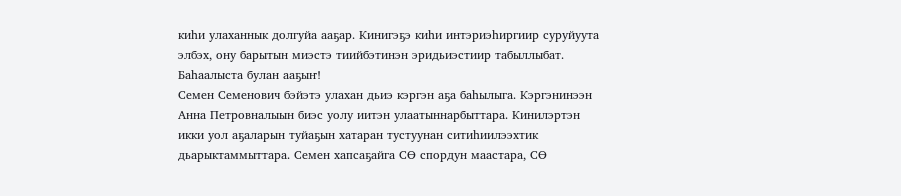киһи улаханнык долгуйа ааҕар. Кинигэҕэ киһи интэриэһиргиир суруйуута элбэх, ону барытын миэстэ тиийбэтинэн эридьиэстиир табыллыбат. Баһаалыста булан ааҕыҥ!
Семен Семенович бэйэтэ улахан дьиэ кэргэн аҕа баһылыга. Кэргэнинээн Анна Петровналыын биэс уолу иитэн улаатыннарбыттара. Кинилэртэн икки уол аҕаларын туйаҕын хатаран тустуунан ситиһиилээхтик дьарыктаммыттара. Семен хапсаҕайга СӨ спордун маастара, СӨ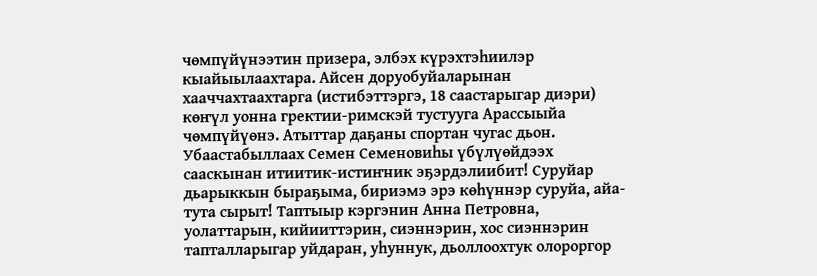чөмпүйүнээтин призера, элбэх күрэхтэһиилэр кыайыылаахтара. Айсен доруобуйаларынан хааччахтаахтарга (истибэттэргэ, 18 саастарыгар диэри) көҥүл уонна гректии-римскэй тустууга Арассыыйа чөмпүйүөнэ. Атыттар даҕаны спортан чугас дьон.
Убаастабыллаах Семен Семеновиһы үбүлүөйдээх сааскынан итиитик-истиҥник эҕэрдэлиибит! Суруйар дьарыккын быраҕыма, бириэмэ эрэ көһүннэр суруйа, айа-тута сырыт! Таптыыр кэргэнин Анна Петровна, уолаттарын, кийииттэрин, сиэннэрин, хос сиэннэрин тапталларыгар уйдаран, уһуннук, дьоллоохтук олороргор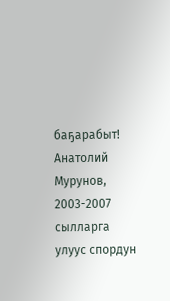баҕарабыт!
Анатолий Мурунов,
2003-2007 сылларга улуус спордун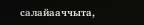салайааччыта,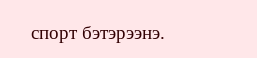спорт бэтэрээнэ.